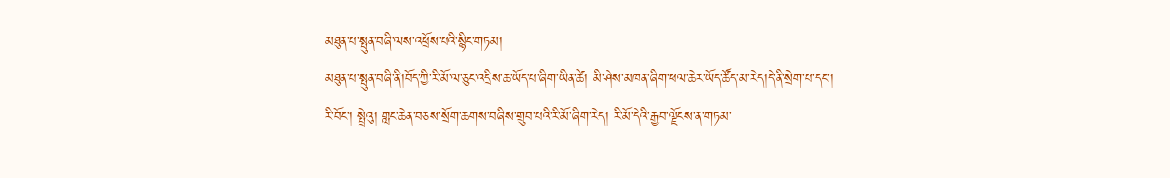མཐུན་པ་སྤུན་བཞི་ལས་འཕྲོས་པའི་སྙིང་གཏམ།
མཐུན་པ་སྤུན་བཞི་ནི།བོད་ཀྱི་རི་མོ་ལ་ཅུང་འདྲིས་ཆ་ཡོད་པ་ཞིག་ཡིན་ཚེ། མི་ཤེས་མཁན་ཞིག་ཕལ་ཆེར་ཡོད་ཚོད་མ་རེད།དེ་ནི་སྲེག་པ་དང་། རི་བོང་། སྤྲེའུ། གླང་ཆེན་བཅས་སྲོག་ཆགས་བཞིས་གྲུབ་པའི་རི་མོ་ཞིག་རེད། རི་མོ་དེའི་རྒྱབ་ལྗོངས་ན་གཏམ་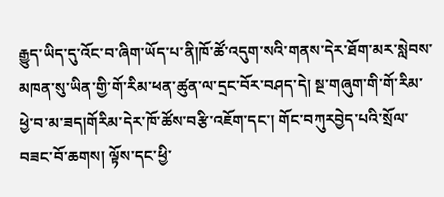རྒྱུད་ཡིད་དུ་འོང་བ་ཞིག་ཡོད་པ་ནི།ཁོ་ཚོ་འདུག་སའི་གནས་དེར་ཐོག་མར་སླེབས་མཁན་སུ་ཡིན་གྱི་གོ་རིམ་ཕན་ཚུན་ལ་དྲང་བོར་བཤད་དེ། སྔ་གཞུག་གི་གོ་རིམ་ཕྱེ་བ་མ་ཟད།གོརིམ་དེར་ཁོ་ཚོས་བརྩི་འཇོག་དང་། གོང་བཀུརབྱེད་པའི་སྲོལ་བཟང་བོ་ཆགས། ལྟོས་དང་ཕྱི་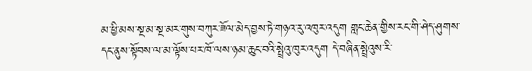མ་ཕྱི་མས་སྔ་མ་སྔ་མར་གུས་བཀུར་ཟོལ་མེད་བྱས་ཏེ་གཉའ་རུ་འཁུར་འདུག གླང་ཆེན་གྱིས་རང་གི་ཤེད་ཤུགས་དང་ནུས་སྟོབས་ལ་མ་ལྟོས་པར་ཁོ་ལས་ཉམ་ཆུང་བའི་སྤྲེའུ་ཁུར་འདུག དེ་བཞིན་སྤྲེའུས་རི་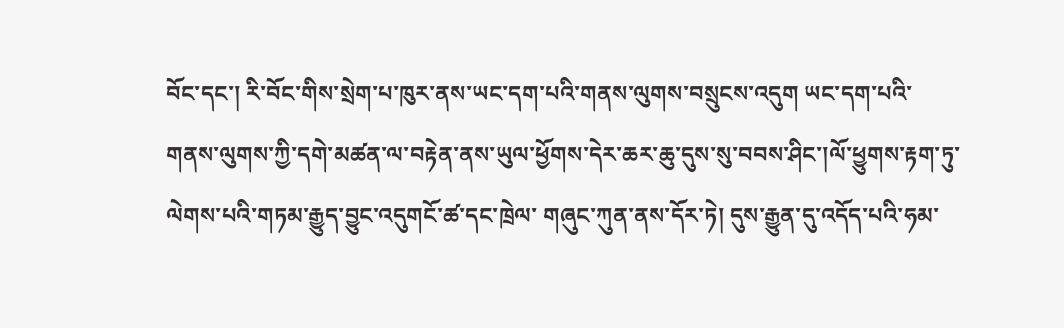བོང་དང་། རི་བོང་གིས་སྲེག་པ་ཁུར་ནས་ཡང་དག་པའི་གནས་ལུགས་བསྲུངས་འདུག ཡང་དག་པའི་གནས་ལུགས་ཀྱི་དགེ་མཚན་ལ་བརྟེན་ནས་ཡུལ་ཕྱོགས་དེར་ཆར་ཆུ་དུས་སུ་བབས་ཤིང་།ལོ་ཕྱུགས་རྟག་ཏུ་ལེགས་པའི་གཏམ་རྒྱུད་བྱུང་འདུགངོ་ཚ་དང་ཁྲེལ་ གཞུང་ཀུན་ནས་དོར་ཏེ། དུས་རྒྱུན་དུ་འདོད་པའི་ཧམ་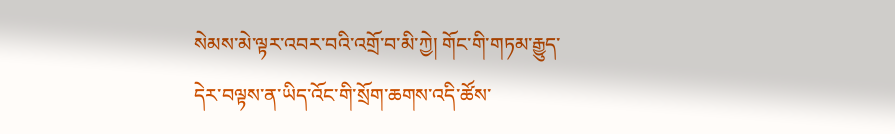སེམས་མེ་ལྟར་འབར་བའི་འགྲོ་བ་མི་ཀྱེ། གོང་གི་གཏམ་རྒྱུད་དེར་བལྟས་ན་ཡིད་འོང་གི་སྲོག་ཆགས་འདི་ཚོས་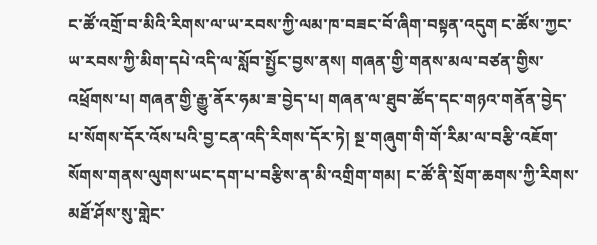ང་ཚོ་འགྲོ་བ་མིའི་རིགས་ལ་ཡ་རབས་ཀྱི་ལམ་ཁ་བཟང་བོ་ཞིག་བསྟན་འདུག ང་ཚོས་ཀྱང་ཡ་རབས་ཀྱི་མིག་དཔེ་འདི་ལ་སློབ་སྤྱོང་བྱས་ནས། གཞན་གྱི་གནས་མལ་བཙན་གྱིས་འཕྲོགས་པ། གཞན་གྱི་རྒྱུ་ནོར་ཧམ་ཟ་བྱེད་པ། གཞན་ལ་ཐུབ་ཚོད་དང་གཉའ་གནོན་བྱེད་པ་སོགས་དོར་འོས་པའི་བྱ་ངན་འདི་རིགས་དོར་ཏེ། སྔ་གཞུག་གི་གོ་རིམ་ལ་བརྩི་འཇོག་སོགས་གནས་ལུགས་ཡང་དག་པ་བརྩིས་ན་མི་འགྲིག་གམ། ང་ཚོ་ནི་སྲོག་ཆགས་ཀྱི་རིགས་མཐོ་ཤོས་སུ་གླེང་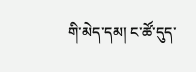གི་མེད་དམ། ང་ཚོ་དུད་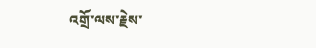འགྲོ་ལས་རྗེས་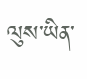ལུས་ཡིན་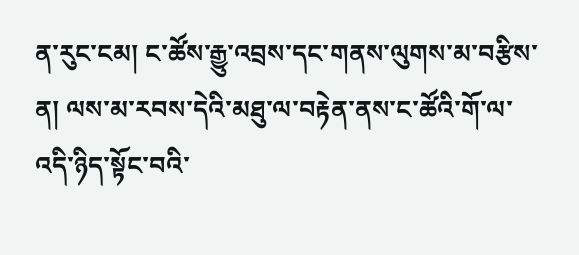ན་རུང་ངམ། ང་ཚོས་རྒྱུ་འབྲས་དང་གནས་ལུགས་མ་བརྩིས་ན། ལས་མ་རབས་དེའི་མཐུ་ལ་བརྟེན་ནས་ང་ཚོའི་གོ་ལ་འདི་ཉིད་སྟོང་བའི་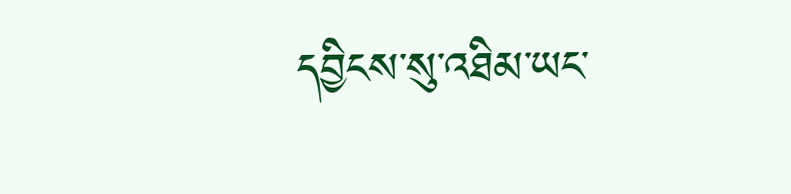དབྱིངས་སུ་འཐིམ་ཡང་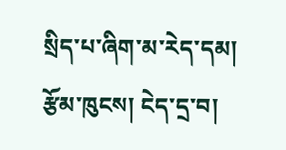སྲིད་པ་ཞིག་མ་རེད་དམ།
རྩོམ་ཁུངས། ངེད་དྲ་བ།